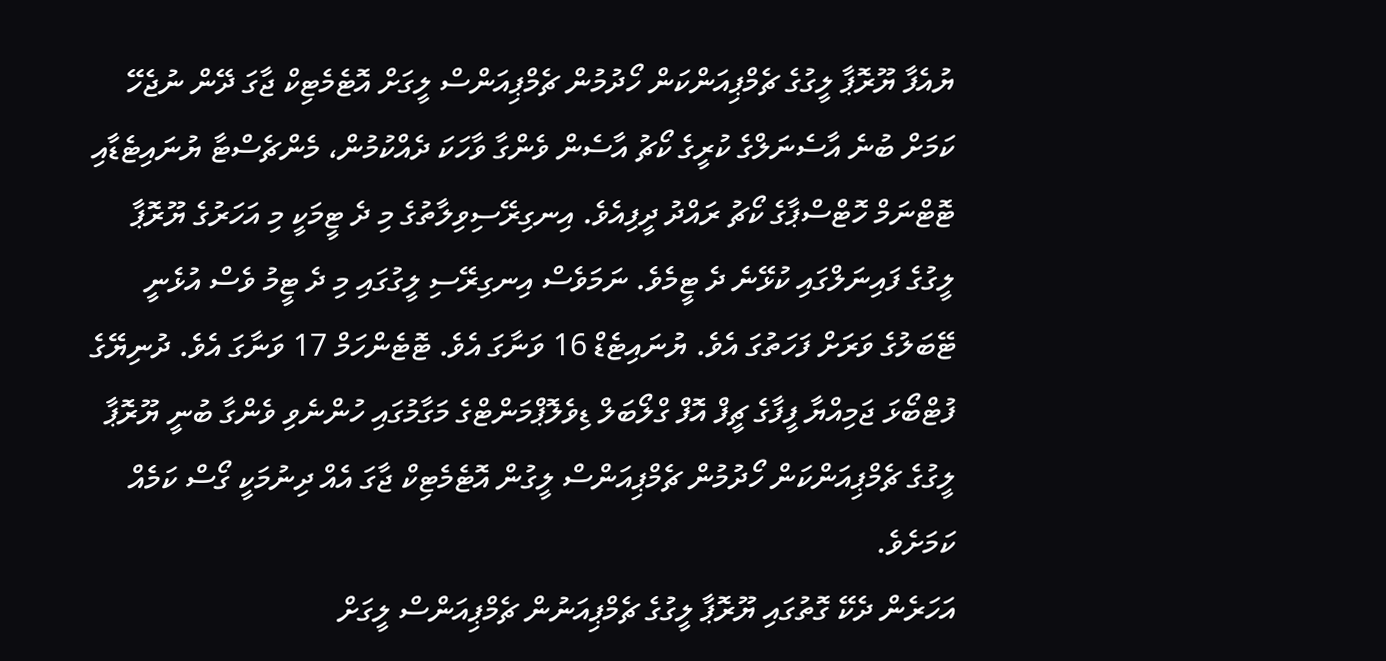ޔުއެފާ ޔޫރޮޕާ ލީގުގެ ޗެމްޕިއަންކަން ހޯދުމުން ޗެމްޕިއަންސް ލީގަށް އޮޓެމެޓިކް ޖާގަ ދޭން ނުޖެހޭ ކަމަށް ބުނެ އާސެނަލްގެ ކުރީގެ ކޯޗު އާސެން ވެންގާ ވާހަކަ ދެއްކުމުން، މެންޗެސްޓާ ޔުނައިޓެޑާއި ޓޮޓްނަމް ހޮޓްސްޕާގެ ކޯޗު ރައްދު ދީފިއެވެ. އިނގިރޭސިވިލާތުގެ މި ދެ ޓީމަކީ މި އަހަރުގެ ޔޫރޮޕާ ލީގުގެ ފައިނަލްގައި ކުޅޭނެ ދެ ޓީމެވެ. ނަމަވެސް އިނގިރޭސި ލީގުގައި މި ދެ ޓީމު ވެސް އުޅެނީ ޓޭބަލުގެ ވަރަށް ފަހަތުގަ އެވެ. ޔުނައިޓެޑް 16 ވަނާގަ އެވެ. ޓޮޓެންހަމް 17 ވަނާގަ އެވެ. ދުނިޔޭގެ ފުޓްބޯޅަ ޖަމިއްޔާ ފީފާގެ ޗީފް އޮފް ގްލޯބަލް ޑިވެލޮޕްމަންޓްގެ މަގާމުގައި ހުންނެވި ވެންގާ ބުނީ ޔޫރޮޕާ ލީގުގެ ޗެމްޕިއަންކަން ހޯދުމުން ޗެމްޕިއަންސް ލީގުން އޮޓެމެޓިކް ޖާގަ އެއް ދިނުމަކީ ގޯސް ކަމެއް ކަމަށެވެ.
އަހަރެން ދެކޭ ގޮތުގައި ޔޫރޮޕާ ލީގުގެ ޗެމްޕިއަނުން ޗެމްޕިއަންސް ލީގަށް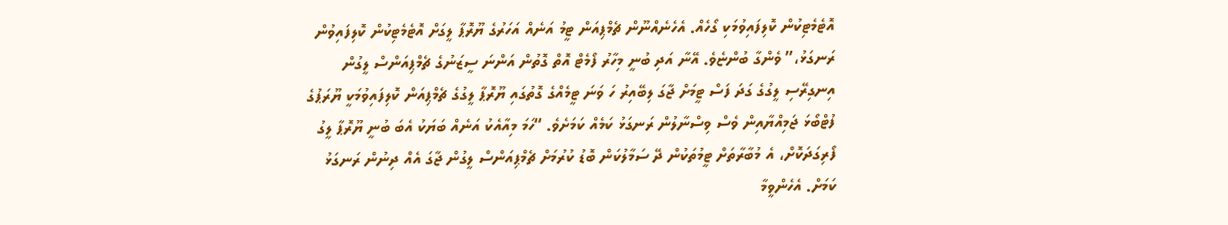އޮޓެމެޓިކުން ކޮލިފައިވުމަކި ގޯހެއް. އެހެނެއްނޫން ޗެމްޕިއަން ޓީމު އަނެއް އަހަރުގެ ޔޫރޮޕާ ލީގަށް އޮޓެމެޓިކުން ކޮލިފައިވުން ރަނގަޅު،” ވެންގާ ބުންޏެވެ. އޭނާ އަދި ބުނީ މިހާރު ފޯމެޓް އޮތް ގޮތުން އަންނަ ސީޒަނުގެ ޗެމްޕިއަންސް ލީގުން އިނގިރޭސި ލީގުގެ ގަދަ ފަސް ޓީމަށް ޖާގަ ލިބޭއިރު ހަ ވަނަ ޓީމެއްގެ ގޮތުގައި ޔޫރޮޕާ ލީގުގެ ޗެމްޕިއަން ކޮލިފައިވުމަކީ ޔޫރަޕުގެ ފުޓްބޯޅަ ޖަމިއްޔާއިން ވެސް ވިސްނާލުން ރަނގަޅު ކަމެއް ކަމަށެވެ. “ހަމަ މިއާއެކު އަނެއް ބަޔަކު އެބަ ބުނީ ޔޫރޮޕާ ލީގު ފޯރިގަދަކޮށް، އެ މުބާރާތަށް ޓީމުތަކުން ދޭ ސަމާލުކަން ބޮޑު ކުރުމަށް ޗެމްޕިއަންސް ލީގުން ޖާގަ އެއް ދިނުން ރަނގަޅު ކަމަށް. އެހެންވީމާ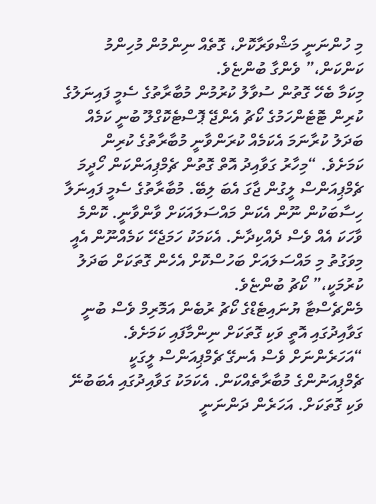މި ހުންނަނީ މަޝްވަރާކޮށް، ގޮތެއް ނިންމުން މުހިންމު ކަންކަން،” ވެންގާ ބުންޏެވެ.
މިކަމާ ބެހޭ ގޮތުން ސުވާލު ކުރުމުން މުބާރާތުގެ ސެމީ ފައިނަލުގެ ކުރިން ޓޮޓެންހަމުގެ ކޯޗު އެންޖޭ ޕޮސްޓެކޮގްލޫ ބުނީ ކަމެއް ބަދަލު ކުރާނަމަ އެކަމެއް ކުރަންވާނީ މުބާރާތުގެ ކުރިން ކަމަށެވެ. “މިހާރު ގަވާއިދު އޮތް ގޮތުން ޗެމްޕިއަންކަން ހޯދީމަ ޗެމްޕިއަންސް ލީގުން ޖާގަ އެބަ ލިބޭ. މުބާރާތުގެ ސެމީ ފައިނަލާ ހިސާބަކުން ނޫން އެކަން މައްސަލައަކަށް ވާންވާނީ. ކޮންމެ ވާހަކަ އެއް ވެސް ދެއްކިދާނެ. އެކަމަކު ހަމަޖެހޭ ކަމެއްނޫން އެއީ މިވަގުތު މި މައްސަލައަށް ބަހުސްކޮށް އެހެން ގޮތަކަށް ބަދަލު ކުރުމަކީ،” ކޯޗު ބުންޏެވެ.
މެންޗެސްޓާ ޔުނައިޓެޑްގެ ކޯޗު ރުބެން އަމޮރިމް ވެސް ބުނީ ގަވާއިދުގައި އޮތީ ވަކި ގޮތަކަށް ނިންމާފައި ކަމަށެވެ. “އަހަރެންނަށް ވެސް އެނގޭ ޗެމްޕިއަންސް ލީގަކީ ޗެމްޕިއަނުންގެ މުބާރާތެއްކަން. އެކަމަކު ގަވާއިދުގައި އެބަބުނޭ ވަކި ގޮތަކަށް. އަހަރެން ދަންނަނީ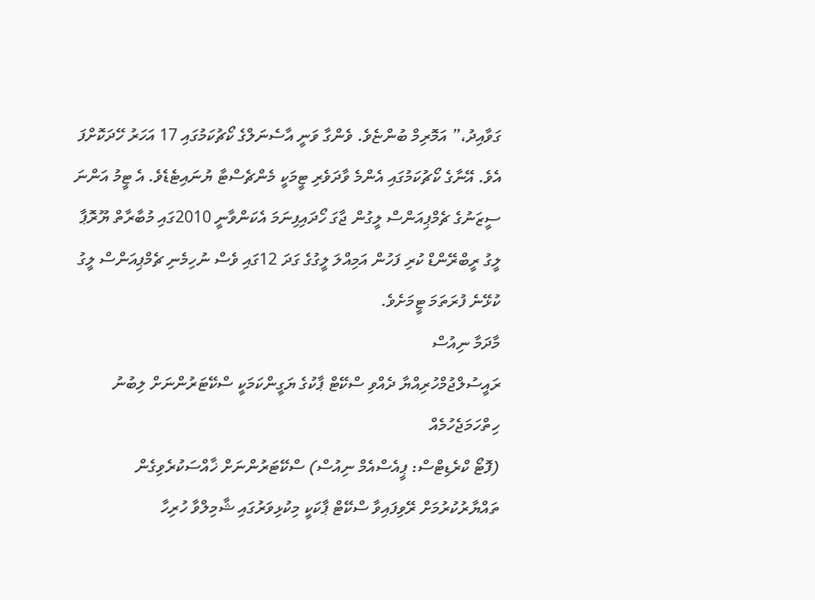ގަވާއިދު،” އަމޮރިމް ބުންޏެވެ. ވެންގާ ވަނީ އާސެނަލްގެ ކޯޗުކަމުގައި 17 އަހަރު ހޭދަކޮށްފަ އެވެ. އޭނާގެ ކޯޗުކަމުގައި އެންމެ ވާދަވެރި ޓީމަކީ މެންޗެސްޓާ ޔުނައިޓެޑެވެ. އެ ޓީމު އަންނަ ސީޒަނުގެ ޗެމްޕިއަންސް ލީގުން ޖާގަ ހޯދައިފިނަމަ އެކަންވާނީ 2010ގައި މުބާރާތް ޔޫރޮޕާ ލީގު ރީބްރޭންޑް ކުރި ފަހުން އަމިއްލަ ލީގުގެ ގަދަ 12ގައި ވެސް ނުހިމެނި ޗެމްޕިއަންސް ލީގު ކުޅޭނެ ފުރަތަމަ ޓީމަށެވެ.
މާދަމާ ނިއުސް
ރައީސުލްޖުމްހުރިއްޔާ ދެއްވި ސްކޭޓް ޕާކުގެ ޔަގީންކަމަކީ ސްކޭޓަރުންނަށް ލިބުނު ހިތްހަމަޖެހުމެއް
(ފޮޓޯ ކްރެޑިޓްސް: ޕީއެސްއެމް ނިއުސް) ސްކޭޓަރުންނަށް ޚާއްސަކުރެވިގެން ތައްޔާރުކުރުމަށް ރޭވިފައިވާ ސްކޭޓް ޕާކަކީ މިކުޅިވަރުގައި ޝާމިލްވާ ހުރިހާ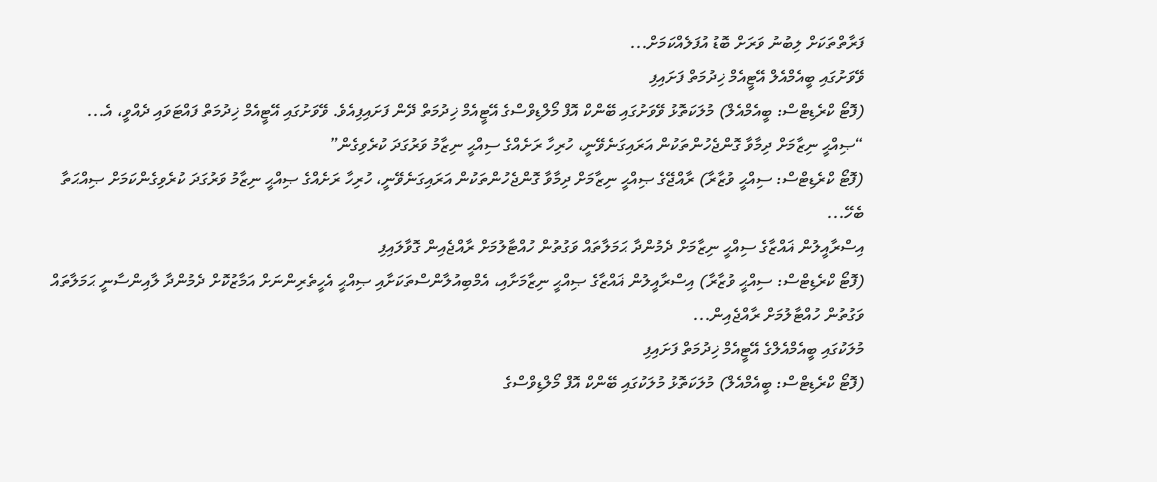ފަރާތްތަކަށް ލިބުނު ވަރަށް ބޮޑު އުފަލެއްކަމަށް...
ވޭވަށުގައި ބީއެމްއެލް އޭޓީއެމް ޚިދުމަތް ފަށައިފި
(ފޮޓޯ ކްރެޑިޓްސް: ބީއެމްއެލް) މުލަކަތޮޅު ވޭވަށުގައި ބޭންކް އޮފް މޯލްޑިވްސްގެ އޭޓީއެމް ޚިދުމަތް ދޭން ފަށައިފިއެވެ. ވޭވަށުގައި އޭޓީއެމް ޚިދުމަތް ފައްޓަވައި ދެއްވީ، އެ...
“ޞިއްޙީ ނިޒާމަށް ދިމާވާ ގޮންޖެހުންތަކުން އަރައިގަނެވޭނީ، ހުރިހާ ރަށެއްގެ ސިއްޙީ ނިޒާމު ވަރުގަދަ ކުރެވިގެން”
(ފޮޓޯ ކްރެޑިޓްސް: ސިއްޙީ ވުޒާރާ) ރާއްޖޭގެ ޞިއްޙީ ނިޒާމަށް ދިމާވާ ގޮންޖެހުންތަކުން އަރައިގަނެވޭނީ، ހުރިހާ ރަށެއްގެ ޞިއްޙީ ނިޒާމު ވަރުގަދަ ކުރެވިގެންކަމަށް ޞިއްޙަތާ ބެހޭ...
އިސްރާއީލުން ޣައްޒާގެ ސިއްޙީ ނިޒާމަށް ދެމުންދާ ޙަމަލާތައް ވަގުތުން ހުއްޓާލުމަށް ރާއްޖެއިން ގޮވާލައިފި
(ފޮޓޯ ކްރެޑިޓްސް: ސިއްޙީ ވުޒާރާ) އިސްރާއީލުން ޣައްޒާގެ ޞިއްޙީ ނިޒާމަށާއި، އެމްބިއުލާންސްތަކަށާއި ޞިއްޙީ އެހީތެރިންނަށް އަމާޒުކޮށް ދެމުންދާ ލާއިންސާނީ ޙަމަލާތައް ވަގުތުން ހުއްޓާލުމަށް ރާއްޖެއިން...
މުލަކުގައި ބީއެމްއެލްގެ އޭޓީއެމް ޚިދުމަތް ފަށައިފި
(ފޮޓޯ ކްރެޑިޓްސް: ބީއެމްއެލް) މުލަކަތޮޅު މުލަކުގައި ބޭންކް އޮފް މޯލްޑިވްސްގެ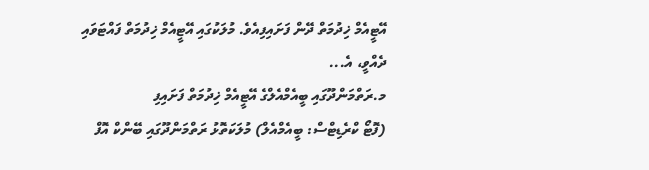އޭޓީއެމް ޚިދުމަތް ދޭން ފަށައިފިއެވެ. މުލަކުގައި އޭޓީއެމް ޚިދުމަތް ފައްޓަވައި ދެއްވީ، އެ...
މ.ރަތްމަންދޫގައި ބީއެމްއެލްގެ އޭޓީއެމް ޚިދުމަތް ފަށައިފި
(ފޮޓޯ ކްރެޑިޓްސް: ބީއެމްއެލް) މުލަކަތޮޅު ރަތްމަންދޫގައި ބޭންކް އޮފް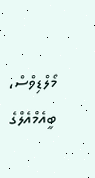މޯލްޑިވްސް، ބީއެމްއެލްގެ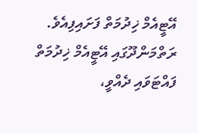އޭޓީއެމް ޚިދުމަތް ފަށައިފިއެވެ. ރަތްމަންދޫގައި އޭޓީއެމް ޚިދުމަތް ފައްޓަވައި ދެއްވީ،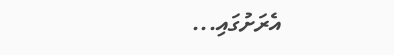އެރަށުގައި...